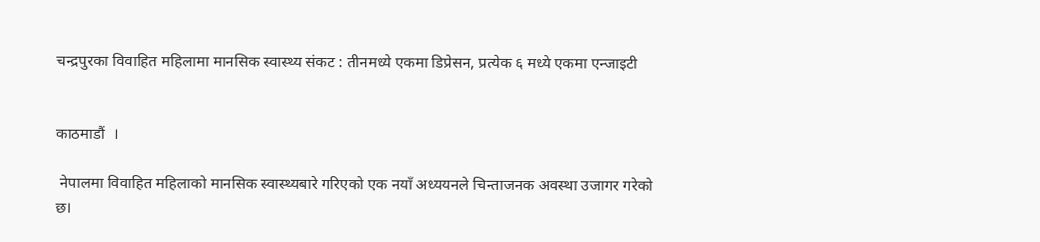चन्द्रपुरका विवाहित महिलामा मानसिक स्वास्थ्य संकट : तीनमध्ये एकमा डिप्रेसन, प्रत्येक ६ मध्ये एकमा एन्जाइटी


काठमाडौं  ।

 नेपालमा विवाहित महिलाको मानसिक स्वास्थ्यबारे गरिएको एक नयाँ अध्ययनले चिन्ताजनक अवस्था उजागर गरेको छ।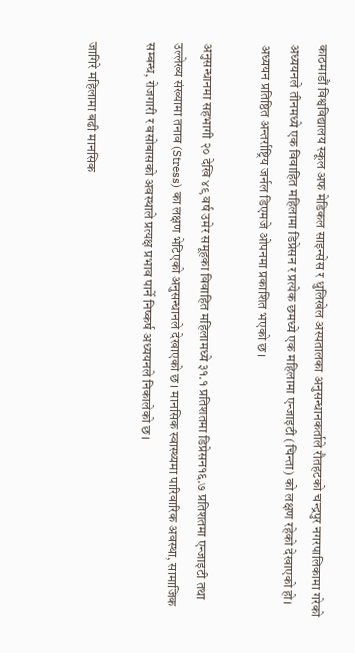काठमाडौं विश्वविद्यालय स्कूल अफ मेडिकल साइन्सेस र धुलिखेल अस्पतालका अनुसन्धानकर्ताले रौतहटको चन्द्रपुर नगरपालिकामा गरेको अध्ययनले तीनमध्ये एक विवाहित महिलामा डिप्रेसन र प्रत्येक छमध्ये एक महिलामा एन्जाइटी (चिन्ता) को लक्षण रहेको देखाएको हो। अध्ययन प्रतिष्ठित अन्तर्राष्ट्रिय जर्नल डिएमजे ओपनमा प्रकाशित भएको छ।

अनुसन्धानमा सहभागी २० देखि ४९ वर्ष उमेर समूहका विवाहित महिलामध्ये ३१.१ प्रतिशतमा डिप्रेसन१६.७ प्रतिशतमा एन्जाइटी तथा उल्लेख्य संख्यामा तनाव (Stress) का लक्षण भेटिएको अनुसन्धानले देखाएको छ। मानसिक स्वास्थ्यमा पारिवारिक अवस्था, सामाजिक सम्बन्ध, रोजगारी र बसोबासको अवस्थाले प्रत्यक्ष प्रभाव पार्ने निष्कर्ष अध्ययनले निकालेको छ।

जागिरे महिलामा बढी मानसिक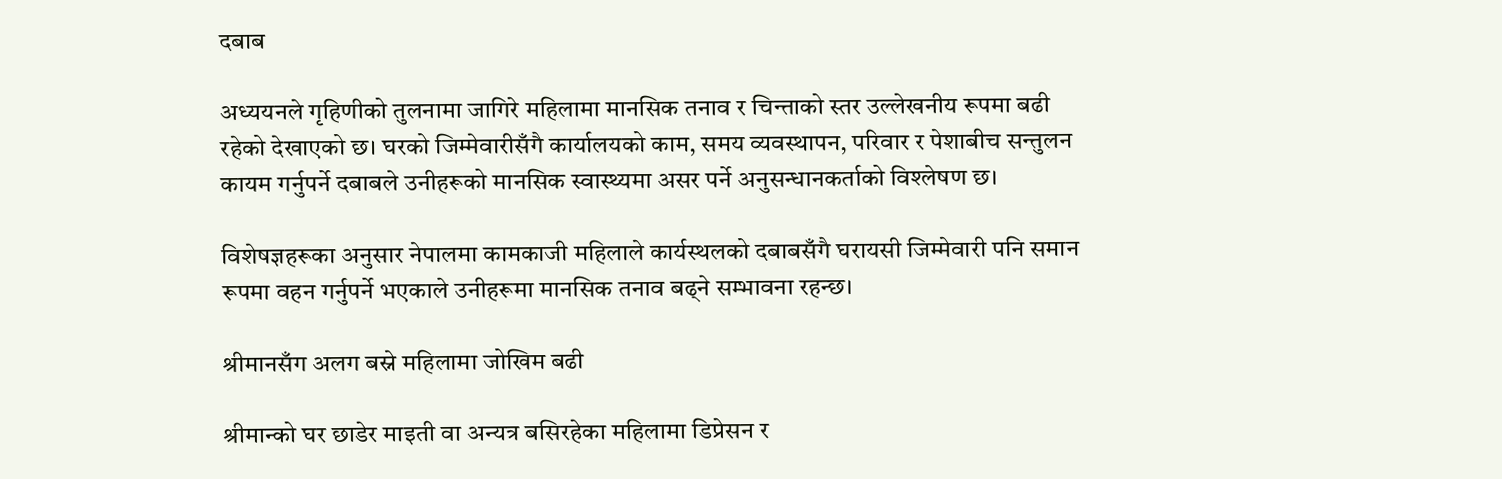दबाब

अध्ययनले गृहिणीको तुलनामा जागिरे महिलामा मानसिक तनाव र चिन्ताको स्तर उल्लेखनीय रूपमा बढी रहेको देखाएको छ। घरको जिम्मेवारीसँगै कार्यालयको काम, समय व्यवस्थापन, परिवार र पेशाबीच सन्तुलन कायम गर्नुपर्ने दबाबले उनीहरूको मानसिक स्वास्थ्यमा असर पर्ने अनुसन्धानकर्ताको विश्लेषण छ।

विशेषज्ञहरूका अनुसार नेपालमा कामकाजी महिलाले कार्यस्थलको दबाबसँगै घरायसी जिम्मेवारी पनि समान रूपमा वहन गर्नुपर्ने भएकाले उनीहरूमा मानसिक तनाव बढ्ने सम्भावना रहन्छ।

श्रीमानसँग अलग बस्ने महिलामा जोखिम बढी

श्रीमान्को घर छाडेर माइती वा अन्यत्र बसिरहेका महिलामा डिप्रेसन र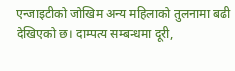एन्जाइटीको जोखिम अन्य महिलाको तुलनामा बढी देखिएको छ। दाम्पत्य सम्बन्धमा दूरी,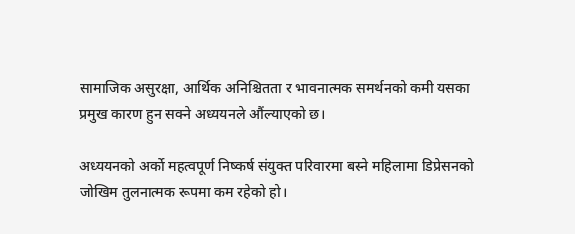सामाजिक असुरक्षा, आर्थिक अनिश्चितता र भावनात्मक समर्थनको कमी यसका प्रमुख कारण हुन सक्ने अध्ययनले औंल्याएको छ।

अध्ययनको अर्को महत्वपूर्ण निष्कर्ष संयुक्त परिवारमा बस्ने महिलामा डिप्रेसनको जोखिम तुलनात्मक रूपमा कम रहेको हो।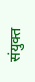संयुक्त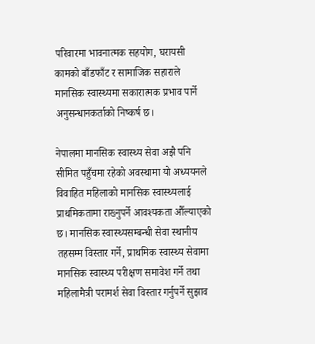परिवारमा भावनात्मक सहयोग, घरायसी कामको बाँडफाँट र सामाजिक सहाराले मानसिक स्वास्थ्यमा सकारात्मक प्रभाव पार्ने अनुसन्धानकर्ताको निष्कर्ष छ।

नेपालमा मानसिक स्वास्थ्य सेवा अझै पनि सीमित पहुँचमा रहेको अवस्थामा यो अध्ययनले विवाहित महिलाको मानसिक स्वास्थ्यलाई प्राथमिकतामा राख्नुपर्ने आवश्यकता औँल्याएको छ। मानसिक स्वास्थ्यसम्बन्धी सेवा स्थानीय तहसम्म विस्तार गर्ने, प्राथमिक स्वास्थ्य सेवामा मानसिक स्वास्थ्य परीक्षण समावेश गर्ने तथा महिलामैत्री परामर्श सेवा विस्तार गर्नुपर्ने सुझाव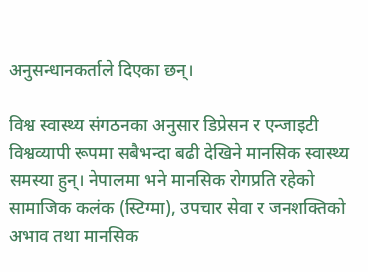अनुसन्धानकर्ताले दिएका छन्।

विश्व स्वास्थ्य संगठनका अनुसार डिप्रेसन र एन्जाइटी विश्वव्यापी रूपमा सबैभन्दा बढी देखिने मानसिक स्वास्थ्य समस्या हुन्। नेपालमा भने मानसिक रोगप्रति रहेको सामाजिक कलंक (स्टिग्मा), उपचार सेवा र जनशक्तिको अभाव तथा मानसिक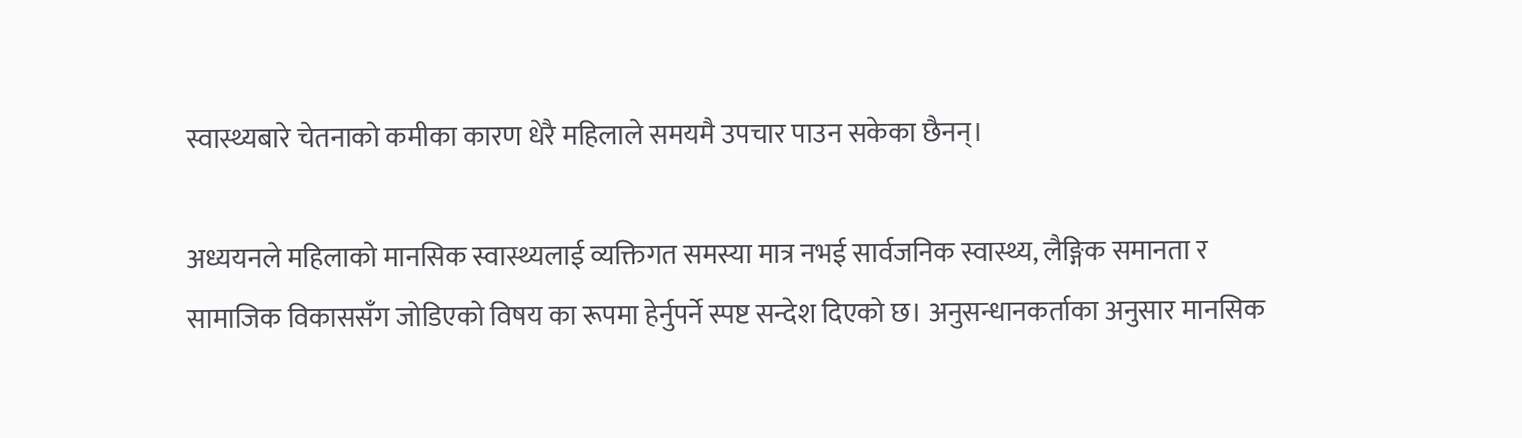स्वास्थ्यबारे चेतनाको कमीका कारण धेरै महिलाले समयमै उपचार पाउन सकेका छैनन्।

अध्ययनले महिलाको मानसिक स्वास्थ्यलाई व्यक्तिगत समस्या मात्र नभई सार्वजनिक स्वास्थ्य, लैङ्गिक समानता र सामाजिक विकाससँग जोडिएको विषय का रूपमा हेर्नुपर्ने स्पष्ट सन्देश दिएको छ। अनुसन्धानकर्ताका अनुसार मानसिक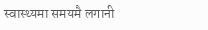स्वास्थ्यमा समयमै लगानी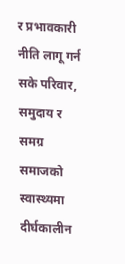र प्रभावकारी नीति लागू गर्न सके परिवार, समुदाय र समग्र समाजको स्वास्थ्यमा दीर्घकालीन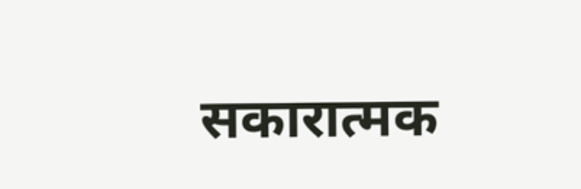सकारात्मक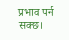प्रभाव पर्न सक्छ।